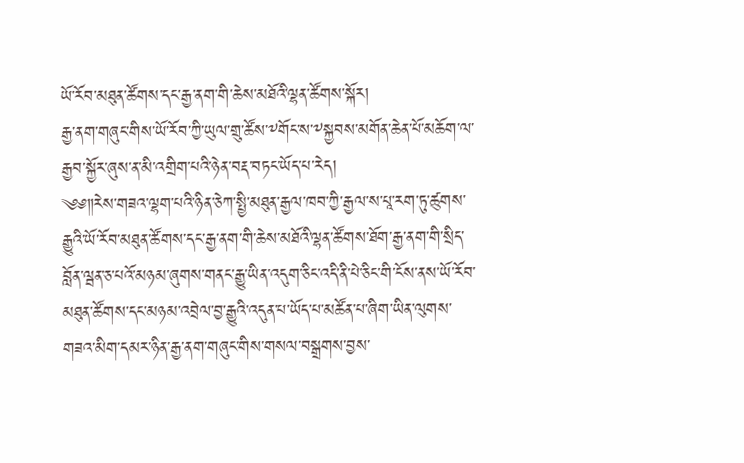ཡོ་རོབ་མཐུན་ཚོགས་དང་རྒྱ་ནག་གི་ཆེས་མཐོའི་ལྷན་ཚོགས་སྐོར།
རྒྱ་ནག་གཞུང་གིས་ཡོ་རོབ་ཀྱི་ཡུལ་གྲུ་ཚོས་༸གོང་ས་༸སྐྱབས་མགོན་ཆེན་པོ་མཆོག་ལ་རྒྱབ་སྐྱོར་ཞུས་ན་མི་འགྲིག་པའི་ཉེན་བརྡ་བཏང་ཡོད་པ་རེད།
༄༅༎རེས་གཟའ་ལྷག་པའི་ཉིན་ཅེཀ་སྤྱི་མཐུན་རྒྱལ་ཁབ་ཀྱི་རྒྱལ་ས་པཱ་རག་ཏུ་ཚུགས་རྒྱུའི་ཡོ་རོབ་མཐུན་ཚོགས་དང་རྒྱ་ནག་གི་ཆེས་མཐོའི་ལྷན་ཚོགས་ཐོག་རྒྱ་ནག་གི་སྲིད་བློན་ལྦན་ཅ་པའོ་མཉམ་ཞུགས་གནང་རྒྱུ་ཡིན་འདུག་ཅིང་འདི་ནི་པེ་ཅིང་གི་ངོས་ནས་ཡོ་རོབ་མཐུན་ཚོགས་དང་མཉམ་འབྲེལ་བྱ་རྒྱུའི་འདུན་པ་ཡོད་པ་མཚོན་པ་ཞིག་ཡིན་ལུགས་གཟའ་མིག་དམར་ཉིན་རྒྱ་ནག་གཞུང་གིས་གསལ་བསྒྲགས་བྱས་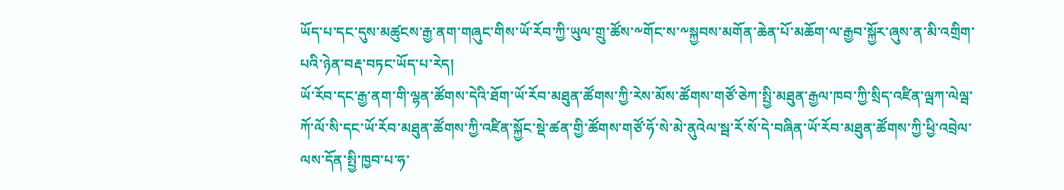ཡོད་པ་དང་དུས་མཚུངས་རྒྱ་ནག་གཞུང་གིས་ཡོ་རོབ་ཀྱི་ཡུལ་གྲུ་ཚོས་༸གོང་ས་༸སྐྱབས་མགོན་ཆེན་པོ་མཆོག་ལ་རྒྱབ་སྐྱོར་ཞུས་ན་མི་འགྲིག་པའི་ཉེན་བརྡ་བཏང་ཡོད་པ་རེད།
ཡོ་རོབ་དང་རྒྱ་ནག་གི་ལྷན་ཚོགས་དེའི་ཐོག་ཡོ་རོབ་མཐུན་ཚོགས་ཀྱི་རེས་མོས་ཚོགས་གཙོ་ཅེཀ་སྤྱི་མཐུན་རྒྱལ་ཁབ་ཀྱི་སྲིད་འཛིན་ལྦཀ་ལེལྦ་ཀོ་ལོ་སི་དང་ཡོ་རོབ་མཐུན་ཚོགས་ཀྱི་འཛིན་སྐྱོང་སྡེ་ཚན་གྱི་ཚོགས་གཙོ་ཧོ་སེ་མེ་ནུའེལ་སྦ་རོ་སོ་དེ་བཞིན་ཡོ་རོབ་མཐུན་ཚོགས་ཀྱི་ཕྱི་འབྲེལ་ལས་དོན་སྤྱི་ཁྱབ་པ་ཧ་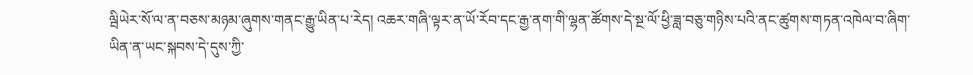ལྦིཡེར་སོ་ལ་ན་བཅས་མཉམ་ཞུགས་གནང་རྒྱུ་ཡིན་པ་རེད། འཆར་གཞི་ལྟར་ན་ཡོ་རོབ་དང་རྒྱ་ནག་གི་ལྷན་ཚོགས་དེ་སྔ་ལོ་ཕྱི་ཟླ་བཅུ་གཉིས་པའི་ནང་ཚུགས་གཏན་འཁེལ་བ་ཞིག་ཡིན་ན་ཡང་སྐབས་དེ་དུས་ཀྱི་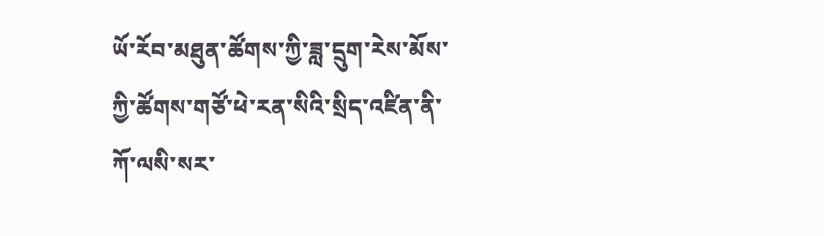ཡོ་རོབ་མཐུན་ཚོགས་ཀྱི་ཟླ་དྲུག་རེས་མོས་ཀྱི་ཚོགས་གཙོ་ཕེ་རན་སིའི་སྲིད་འཛིན་ནི་ཀོ་ལསི་སར་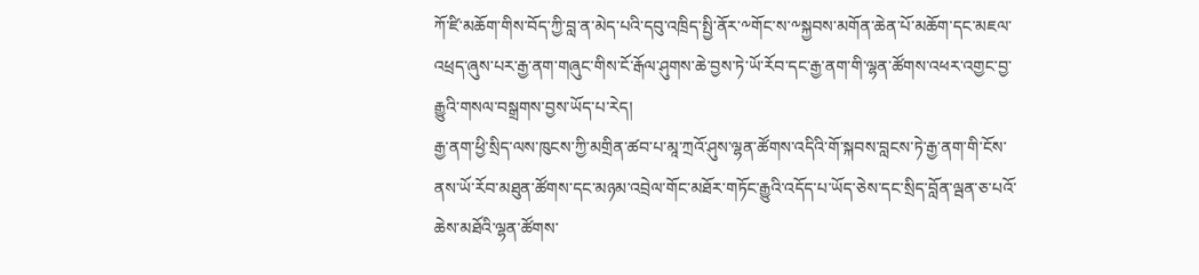ཀོ་ཛི་མཆོག་གིས་བོད་ཀྱི་བླ་ན་མེད་པའི་དབུ་འཁྲིད་སྤྱི་ནོར་༸གོང་ས་༸སྐྱབས་མགོན་ཆེན་པོ་མཆོག་དང་མཇལ་འཕྲད་ཞུས་པར་རྒྱ་ནག་གཞུང་གིས་ངོ་རྒོལ་ཤུགས་ཆེ་བྱས་ཏེ་ཡོ་རོབ་དང་རྒྱ་ནག་གི་ལྷན་ཚོགས་འཕར་འགྱང་བྱ་རྒྱུའི་གསལ་བསྒྲགས་བྱས་ཡོད་པ་རེད།
རྒྱ་ནག་ཕྱི་སྲིད་ལས་ཁུངས་ཀྱི་མགྲིན་ཚབ་པ་མཱ་ཀྲའོ་ཤུས་ལྷན་ཚོགས་འདིའི་གོ་སྐབས་བླངས་ཏེ་རྒྱ་ནག་གི་ངོས་ནས་ཡོ་རོབ་མཐུན་ཚོགས་དང་མཉམ་འབྲེལ་གོང་མཐོར་གཏོང་རྒྱུའི་འདོད་པ་ཡོད་ཅེས་དང་སྲིད་བློན་ལྦན་ཅ་པའོ་ཆེས་མཐོའི་ལྷན་ཚོགས་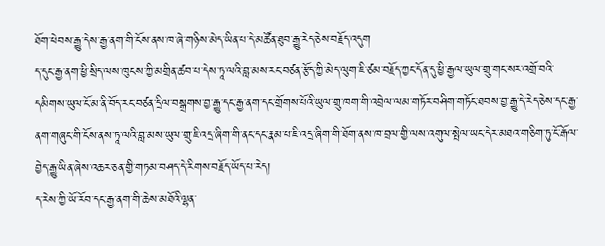ཐོག་ཕེབས་རྒྱུ་དེས་རྒྱ་ནག་གི་ངོས་ནས་ཁ་ཞེ་གཉིས་མེད་ཡིན་པ་དེ་མཚོན་ཐུབ་རྒྱུ་རེད་ཅེས་བརྗོད་འདུག
ད་དུང་རྒྱ་ནག་ཕྱི་སྲིད་ལས་ཁུངས་ཀྱི་མགྲིན་ཚབ་པ་དེས་ཏཱ་ལའི་བླ་མས་རང་བཙན་རྩོད་ཀྱི་མེད་ལུག་ཇི་ཙམ་བརྗོད་ཀྱང་དོན་དུ་ཕྱི་རྒྱལ་ཡུལ་གྲུ་གང་སར་འགྲོ་བའི་དམིགས་ཡུལ་ངོ་མ་ནི་བོད་རང་བཙན་དྲིལ་བསྒྲགས་བྱ་རྒྱུ་དང་རྒྱ་ནག་དང་གྲོགས་པོའི་ཡུལ་གྲུ་ཁག་གི་འབྲེལ་ལམ་གཏོར་བཤིག་གཏོང་ཐབས་བྱ་རྒྱུ་དེ་རེད་ཅེས་དང་རྒྱ་ནག་གཞུང་གི་ངོས་ནས་ཏཱ་ལའི་བླ་མས་ཡུལ་གྲུ་ཇི་འདྲ་ཞིག་གི་ནང་དང་རྣམ་པ་ཇི་འདྲ་ཞིག་གི་ཐོག་ནས་ཁ་བྲལ་གྱི་ལས་འགུལ་སྤེལ་ཡང་དེར་མཐའ་གཅིག་ཏུ་ངོ་རྒོལ་བྱེད་རྒྱུ་ཡིན་ཞེས་འཆར་ཅན་གྱི་གཏམ་བཤད་དེ་རིགས་བརྗོད་ཡོད་པ་རེད།
ད་རེས་ཀྱི་ཡོ་རོབ་དང་རྒྱ་ནག་གི་ཆེས་མཐོའི་ལྷན་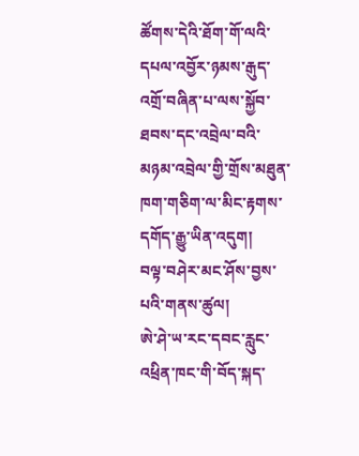ཚོགས་དེའི་ཐོག་གོ་ལའི་དཔལ་འབྱོར་ཉམས་རྒུད་འགྲོ་བཞིན་པ་ལས་སྐྱོབ་ཐབས་དང་འབྲེལ་བའི་མཉམ་འབྲེལ་གྱི་གྲོས་མཐུན་ཁག་གཅིག་ལ་མིང་རྟགས་དགོད་རྒྱུ་ཡིན་འདུག།
བལྟ་བཤེར་མང་ཤོས་བྱས་པའི་གནས་ཚུལ།
ཨེ་ཤེ་ཡ་རང་དབང་རླུང་འཕྲིན་ཁང་གི་བོད་སྐད་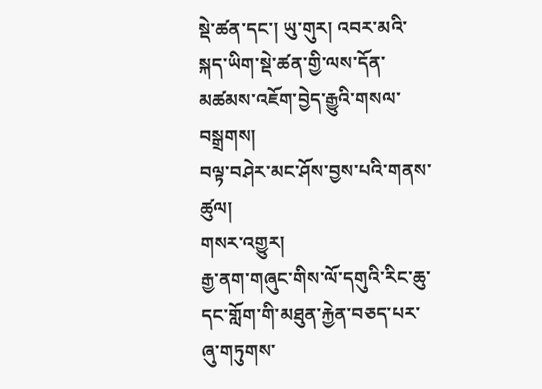སྡེ་ཚན་དང་། ཡུ་གུར། འབར་མའི་སྐད་ཡིག་སྡེ་ཚན་གྱི་ལས་དོན་མཚམས་འཇོག་བྱེད་རྒྱུའི་གསལ་བསྒྲགས།
བལྟ་བཤེར་མང་ཤོས་བྱས་པའི་གནས་ཚུལ།
གསར་འགྱུར།
རྒྱ་ནག་གཞུང་གིས་ལོ་དགུའི་རིང་ཆུ་དང་གློག་གི་མཐུན་རྐྱེན་བཅད་པར་ཞུ་གཏུགས་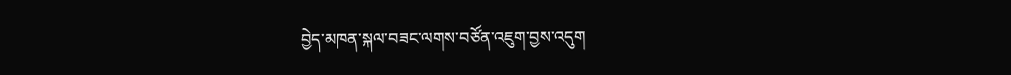བྱེད་མཁན་སྐལ་བཟང་ལགས་བཙོན་འཇུག་བྱས་འདུག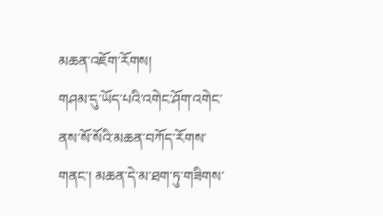མཆན་འཇོག་རོགས།
གཤམ་དུ་ཡོད་པའི་འགེང་ཤོག་འགེང་ནས་སོ་སོའི་མཆན་བཀོད་རོགས་གནང་། མཆན་དེ་མ་ཐག་ཏུ་གཟིགས་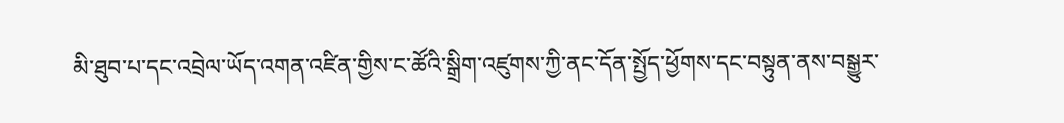མི་ཐུབ་པ་དང་འབྲེལ་ཡོད་འགན་འཛིན་གྱིས་ང་ཚོའི་སྒྲིག་འཛུགས་ཀྱི་ནང་དོན་སྤྱོད་ཕྱོགས་དང་བསྟུན་ནས་བསྒྱུར་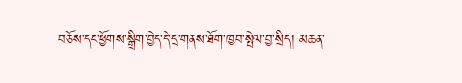བཅོས་དང་ཕྱོགས་སྒྲིག་བྱེད་དེ་དྲ་གནས་ཐོག་ཁྱབ་སྤེལ་བྱ་སྲིད། མཆན་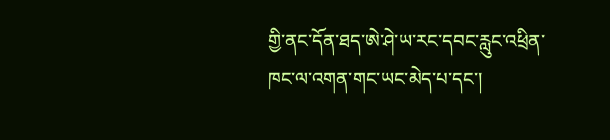གྱི་ནང་དོན་ཐད་ཨེ་ཤེ་ཡ་རང་དབང་རླུང་འཕྲིན་ཁང་ལ་འགན་གང་ཡང་མེད་པ་དང་།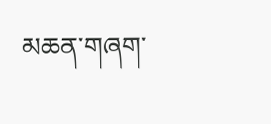མཆན་གཞག་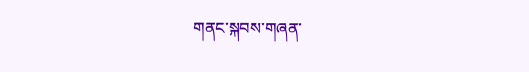གནང་སྐབས་གཞན་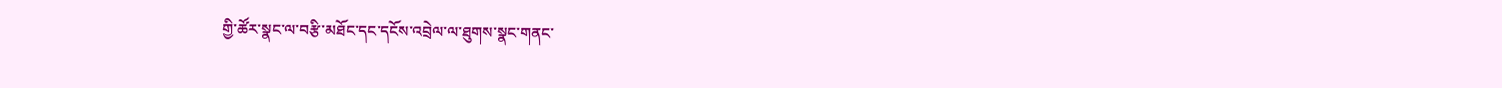གྱི་ཚོར་སྣང་ལ་བརྩི་མཐོང་དང་དངོས་འབྲེལ་ལ་ཐུགས་སྣང་གནང་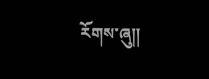རོགས་ཞུ༎